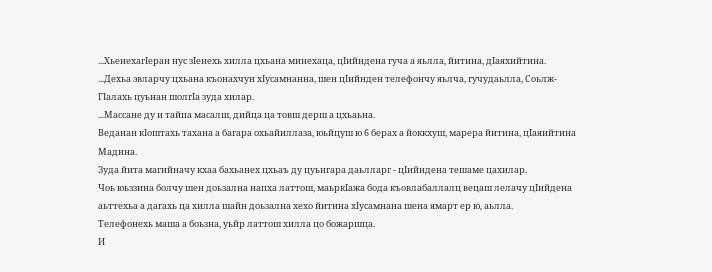...ХьенехагIеран нус зIенехь хилла цхьана минехаца, цIийндена гуча а яьлла, йитина, дIаяхийтина. ...Дехьа эвларчу цхьана къонахчун хIусамнанна, шен цIийнден телефончу яьлча, гучудаьлла, Соьлж-ГIалахь цуьнан шолгIа зуда хилар.
...Массане ду и тайпа масалш, дийца ца товш дерш а цхьаьна.
Веданан кIоштахь тахана а багара охьайиллаза, юьйцуш ю 6 берах а йоккхуш, марера йитина, цIаяийтина Мадина.
Зуда йита магийначу кхаа бахьанех цхьаъ ду цуьнгара даьлларг - цIийндена тешаме цахилар.
Чоь юьззина болчу шен доьзална напха латтош, маьркIажа бода къовлабаллалц вецаш лелачу цIийдена аьттехьа а дагахь ца хилла шайн доьзална хехо йитина хIусамнана шена ямарт ер ю, аьлла.
Телефонехь маша а боьзна, уьйр латтош хилла цо божаршца.
И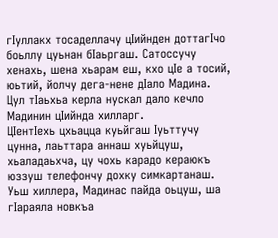гIуллакх тосаделлачу цIийнден доттагIчо боьллу цуьнан бIаьргаш. Сатоссучу хенахь, шена хьарам еш, кхо цIе а тосий, юьтий, йолчу дега-нене дIало Мадина.
Цул тIаьхьа керла нускал дало кечло Мадинин цIийнда хилларг.
ЦIентIехь цхьацца куьйгаш Iуьттучу цунна, лаьттара аннаш хуьйцуш, хьаладаьхча, цу чохь карадо кераюкъ юззуш телефончу дохку симкартанаш.
Уьш хиллера, Мадинас пайда оьцуш, ша гIараяла новкъа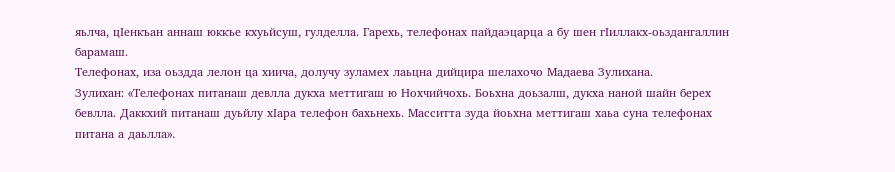яьлча, цIенкъан аннаш юккъе кхуьйсуш, гулделла. Гарехь, телефонах пайдаэцарца а бу шен гIиллакх-оьздангаллин барамаш.
Телефонах, иза оьздда лелон ца хиича, долучу зуламех лаьцна дийцира шелахочо Мадаева Зулихана.
Зулихан: «Телефонах питанаш девлла дукха меттигаш ю Нохчийчохь. Боьхна доьзалш, дукха наной шайн берех бевлла. Даккхий питанаш дуьйлу хIара телефон бахьнехь. Масситта зуда йоьхна меттигаш хаьа суна телефонах питана а даьлла».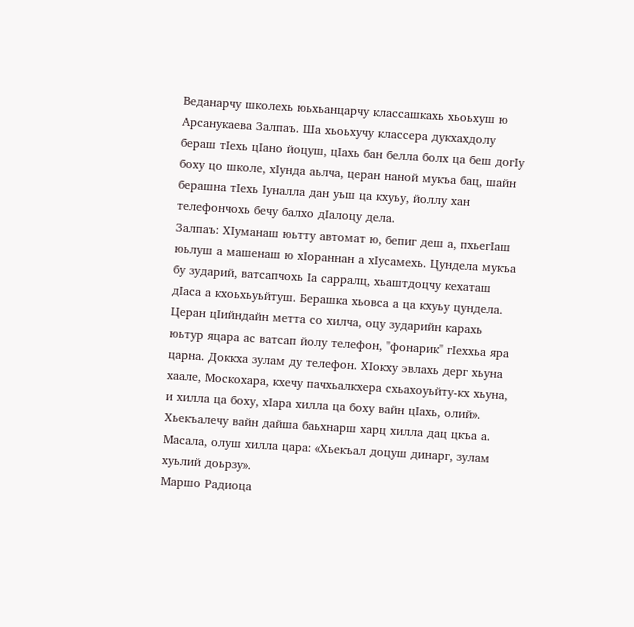Веданарчу школехь юьхьанцарчу классашкахь хьоьхуш ю Арсанукаева Залпаъ. Ша хьоьхучу классера дукхахдолу бераш тIехь цIано йоцуш, цIахь бан белла болх ца беш догIу боху цо школе, хIунда аьлча, церан наной мукъа бац, шайн берашна тIехь Iуналла дан уьш ца кхуьу, йоллу хан телефончохь бечу балхо дIалоцу дела.
Залпаъ: ХIуманаш юьтту автомат ю, бепиг деш а, пхьегIаш юьлуш а машенаш ю хIораннан а хIусамехь. Цундела мукъа бу зударий, ватсапчохь Iа сарралц, хьаштдоцчу кехаташ дIаса а кхоьхьуьйтуш. Берашка хьовса а ца кхуьу цундела.
Церан цIийндайн метта со хилча, оцу зударийн карахь юьтур яцара ас ватсап йолу телефон, "фонарик" гIеххьа яра царна. Доккха зулам ду телефон. ХIокху эвлахь дерг хьуна хаале, Москохара, кхечу пачхьалкхера схьахоуьйту-кх хьуна, и хилла ца боху, хIара хилла ца боху вайн цIахь, олий».
Хьекъалечу вайн дайша баьхнарш харц хилла дац цкъа а. Масала, олуш хилла цара: «Хьекъал доцуш динарг, зулам хуьлий доьрзу».
Маршо Радиоца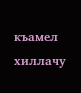къамел хиллачу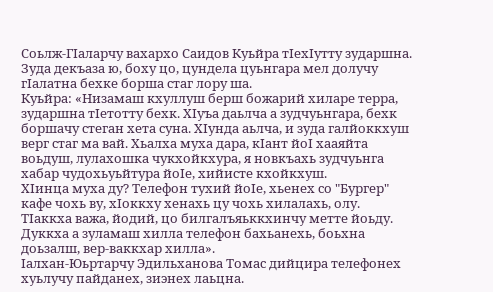Соьлж-ГIаларчу вахархо Саидов Куьйра тIехIутту зударшна. Зуда декъаза ю, боху цо, цундела цуьнгара мел долучу гIалатна бехке борша стаг лору ша.
Куьйра: «Низамаш кхуллуш берш божарий хиларе терра, зударшна тIетотту бехк. ХIуъа даьлча а зудчуьнгара, бехк боршачу стеган хета суна. ХIунда аьлча, и зуда галйоккхуш верг стаг ма вай. Хьалха муха дара, кIант йоI хааяйта воьдуш, лулахошка чукхойкхура, я новкъахь зудчуьнга хабар чудохьуьйтура йоIе, хийисте кхойкхуш.
ХIинца муха ду? Телефон тухий йоIе, хьенех со "Бургер" кафе чохь ву, хIоккху хенахь цу чохь хилалахь, олу. ТIаккха важа, йодий, цо билгалъяьккхинчу метте йоьду. Дуккха а зуламаш хилла телефон бахьанехь, боьхна доьзалш, вер-ваккхар хилла».
Iалхан-Юьртарчу Эдильханова Томас дийцира телефонех хуьлучу пайданех, зиэнех лаьцна.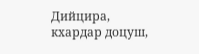Дийцира, кхардар доцуш,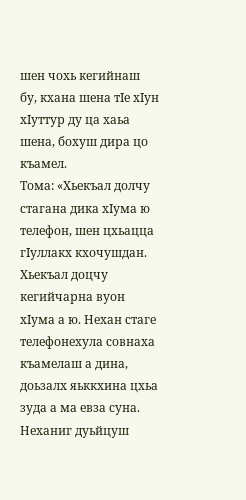шен чохь кегийнаш бу, кхана шена тIе хIун хIуттур ду ца хаьа шена, бохуш дира цо къамел.
Тома: «Хьекъал долчу стагана дика хIума ю телефон, шен цхьацца гIуллакх кхочушдан. Хьекъал доцчу кегийчарна вуон хIума а ю. Нехан стаге телефонехула совнаха къамелаш а дина, доьзалх яьккхина цхьа зуда а ма евза суна. Неханиг дуьйцуш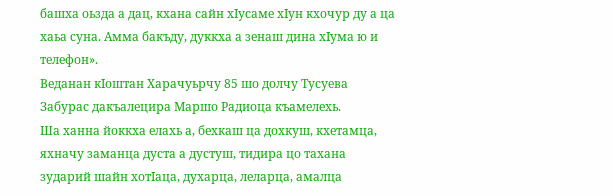башха оьзда а дац, кхана сайн хIусаме хIун кхочур ду а ца хаьа суна. Амма бакъду, дуккха а зенаш дина хIума ю и телефон».
Веданан кIоштан Харачуьрчу 85 шо долчу Тусуева Забурас дакъалецира Маршо Радиоца къамелехь.
Ша ханна йоккха елахь а, бехкаш ца дохкуш, кхетамца, яхначу заманца дуста а дустуш, тидира цо тахана зударий шайн хотIаца, духарца, леларца, амалца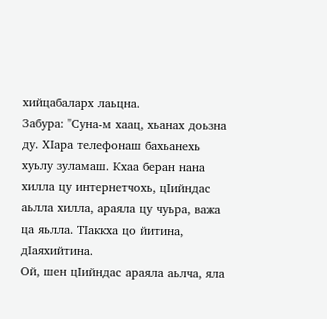хийцабаларх лаьцна.
Забура: "Суна-м хаац, хьанах доьзна ду. ХIара телефонаш бахьанехь хуьлу зуламаш. Кхаа беран нана хилла цу интернетчохь, цIийндас аьлла хилла, араяла цу чуьра, важа ца яьлла. ТIаккха цо йитина, дIаяхийтина.
Ой, шен цIийндас араяла аьлча, яла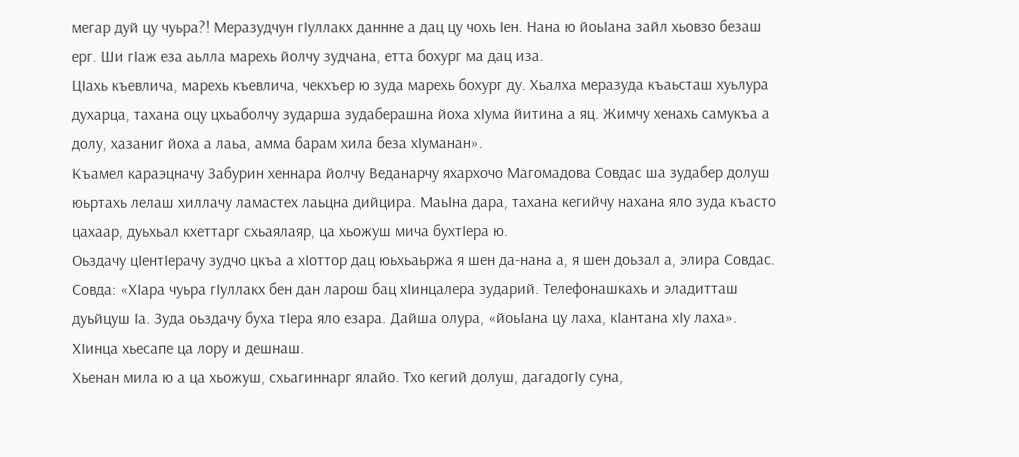мегар дуй цу чуьра?! Меразудчун гIуллакх даннне а дац цу чохь Iен. Нана ю йоьIана зайл хьовзо безаш ерг. Ши гIаж еза аьлла марехь йолчу зудчана, етта бохург ма дац иза.
ЦIахь къевлича, марехь къевлича, чекхъер ю зуда марехь бохург ду. Хьалха меразуда къаьсташ хуьлура духарца, тахана оцу цхьаболчу зударша зудаберашна йоха хIума йитина а яц. Жимчу хенахь самукъа а долу, хазаниг йоха а лаьа, амма барам хила беза хIуманан».
Къамел караэцначу Забурин хеннара йолчу Веданарчу яхархочо Магомадова Совдас ша зудабер долуш юьртахь лелаш хиллачу ламастех лаьцна дийцира. МаьIна дара, тахана кегийчу нахана яло зуда къасто цахаар, дуьхьал кхеттарг схьаялаяр, ца хьожуш мича бухтIера ю.
Оьздачу цIентIерачу зудчо цкъа а хIоттор дац юьхьаьржа я шен да-нана а, я шен доьзал а, элира Совдас.
Совда: «ХIара чуьра гIуллакх бен дан ларош бац хIинцалера зударий. Телефонашкахь и эладитташ дуьйцуш Iа. Зуда оьздачу буха тIера яло езара. Дайша олура, «йоьIана цу лаха, кIантана хIу лаха». ХIинца хьесапе ца лору и дешнаш.
Хьенан мила ю а ца хьожуш, схьагиннарг ялайо. Тхо кегий долуш, дагадогIу суна,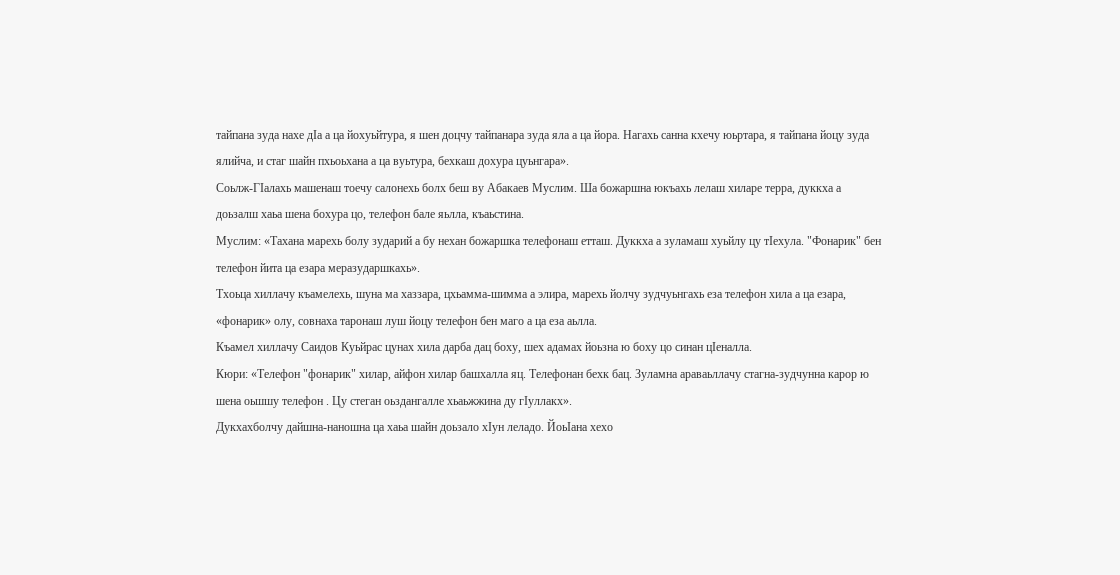тайпана зуда нахе дIа а ца йохуьйтура, я шен доцчу тайпанара зуда яла а ца йора. Нагахь санна кхечу юьртара, я тайпана йоцу зуда ялийча, и стаг шайн пхьоьхана а ца вуьтура, бехкаш дохура цуьнгара».
Соьлж-ГIалахь машенаш тоечу салонехь болх беш ву Абакаев Муслим. Ша божаршна юкъахь лелаш хиларе терра, дуккха а доьзалш хаьа шена бохура цо, телефон бале яьлла, къаьстина.
Муслим: «Тахана марехь болу зударий а бу нехан божаршка телефонаш етташ. Дуккха а зуламаш хуьйлу цу тIехула. "Фонарик" бен телефон йита ца езара меразударшкахь».
Тхоьца хиллачу къамелехь, шуна ма хаззара, цхьамма-шимма а элира, марехь йолчу зудчуьнгахь еза телефон хила а ца езара, «фонарик» олу, совнаха таронаш луш йоцу телефон бен маго а ца еза аьлла.
Къамел хиллачу Саидов Куьйрас цунах хила дарба дац боху, шех адамах йоьзна ю боху цо синан цIеналла.
Кюри: «Телефон "фонарик" хилар, айфон хилар башхалла яц. Телефонан бехк бац. Зуламна араваьллачу стагна-зудчунна карор ю шена оьшшу телефон . Цу стеган оьздангалле хьаьжжина ду гIуллакх».
Дукхахболчу дайшна-наношна ца хаьа шайн доьзало хIун леладо. ЙоьIана хехо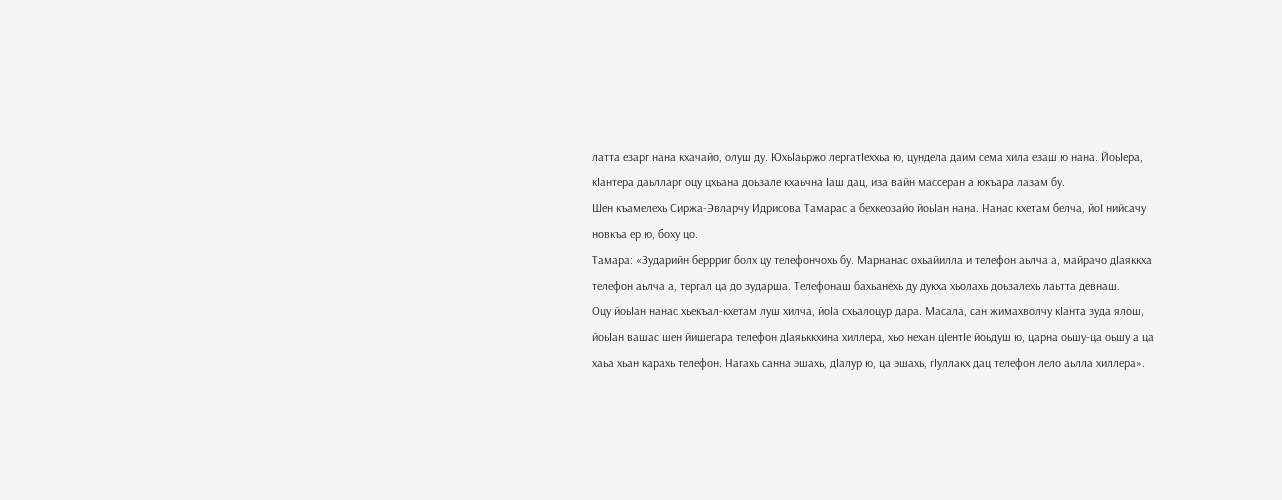латта езарг нана кхачайо, олуш ду. ЮхьIаьржо лергатIеххьа ю, цундела даим сема хила езаш ю нана. ЙоьIера, кIантера даьлларг оцу цхьана доьзале кхаьчна Iаш дац, иза вайн массеран а юкъара лазам бу.
Шен къамелехь Сиржа-Эвларчу Идрисова Тамарас а бехкеозайо йоьIан нана. Нанас кхетам белча, йоI нийсачу новкъа ер ю, боху цо.
Тамара: «Зударийн беррриг болх цу телефончохь бу. Марнанас охьайилла и телефон аьлча а, майрачо дIаяккха телефон аьлча а, тергал ца до зударша. Телефонаш бахьанехь ду дукха хьолахь доьзалехь лаьтта девнаш.
Оцу йоьIан нанас хьекъал-кхетам луш хилча, йоIа схьалоцур дара. Масала, сан жимахволчу кIанта зуда ялош, йоьIан вашас шен йишегара телефон дIаяьккхина хиллера, хьо нехан цIентIе йоьдуш ю, царна оьшу-ца оьшу а ца хаьа хьан карахь телефон. Нагахь санна эшахь, дIалур ю, ца эшахь, гIуллакх дац телефон лело аьлла хиллера».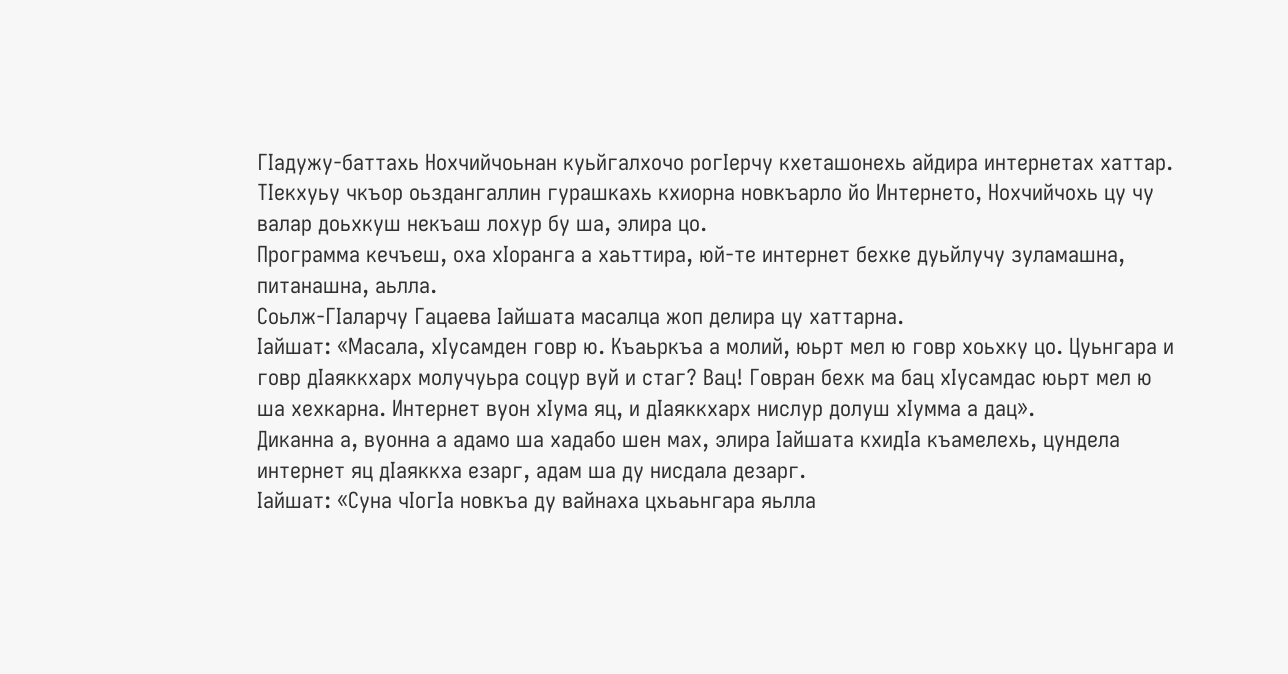ГIадужу-баттахь Нохчийчоьнан куьйгалхочо рогIерчу кхеташонехь айдира интернетах хаттар. ТIекхуьу чкъор оьздангаллин гурашкахь кхиорна новкъарло йо Интернето, Нохчийчохь цу чу валар доьхкуш некъаш лохур бу ша, элира цо.
Программа кечъеш, оха хIоранга а хаьттира, юй-те интернет бехке дуьйлучу зуламашна, питанашна, аьлла.
Соьлж-ГIаларчу Гацаева Iайшата масалца жоп делира цу хаттарна.
Iайшат: «Масала, хIусамден говр ю. Къаьркъа а молий, юьрт мел ю говр хоьхку цо. Цуьнгара и говр дIаяккхарх молучуьра соцур вуй и стаг? Вац! Говран бехк ма бац хIусамдас юьрт мел ю ша хехкарна. Интернет вуон хIума яц, и дIаяккхарх нислур долуш хIумма а дац».
Диканна а, вуонна а адамо ша хадабо шен мах, элира Iайшата кхидIа къамелехь, цундела интернет яц дIаяккха езарг, адам ша ду нисдала дезарг.
Iайшат: «Суна чIогIа новкъа ду вайнаха цхьаьнгара яьлла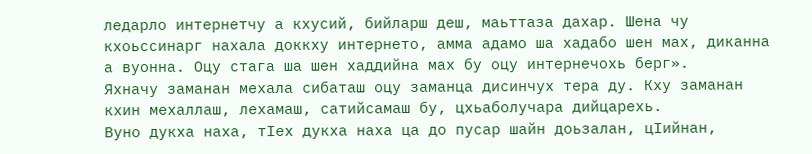ледарло интернетчу а кхусий, бийларш деш, маьттаза дахар. Шена чу кхоьссинарг нахала доккху интернето, амма адамо ша хадабо шен мах, диканна а вуонна. Оцу стага ша шен хаддийна мах бу оцу интернечохь берг».
Яхначу заманан мехала сибаташ оцу заманца дисинчух тера ду. Кху заманан кхин мехаллаш, лехамаш, сатийсамаш бу, цхьаболучара дийцарехь.
Вуно дукха наха, тIех дукха наха ца до пусар шайн доьзалан, цIийнан,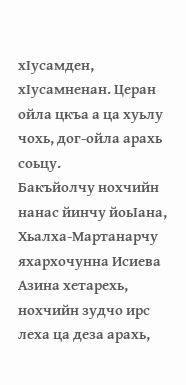хIусамден, хIусамненан. Церан ойла цкъа а ца хуьлу чохь, дог-ойла арахь соьцу.
Бакъйолчу нохчийн нанас йинчу йоьIана, Хьалха-Мартанарчу яхархочунна Исиева Азина хетарехь, нохчийн зудчо ирс леха ца деза арахь,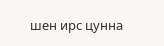шен ирс цунна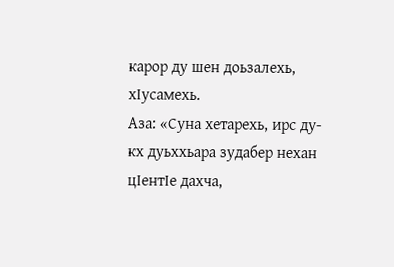карор ду шен доьзалехь, хIусамехь.
Аза: «Суна хетарехь, ирс ду-кх дуьххьара зудабер нехан цIентIе дахча,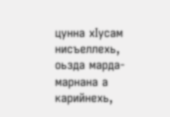цунна хIусам нисъеллехь, оьзда марда-марнана а карийнехь,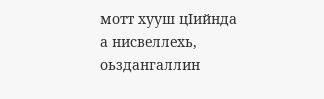мотт хууш цIийнда а нисвеллехь, оьздангаллин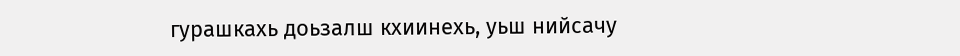гурашкахь доьзалш кхиинехь, уьш нийсачу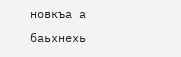новкъа а баьхнехь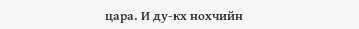цара. И ду-кх нохчийн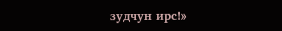зудчун ирс!»